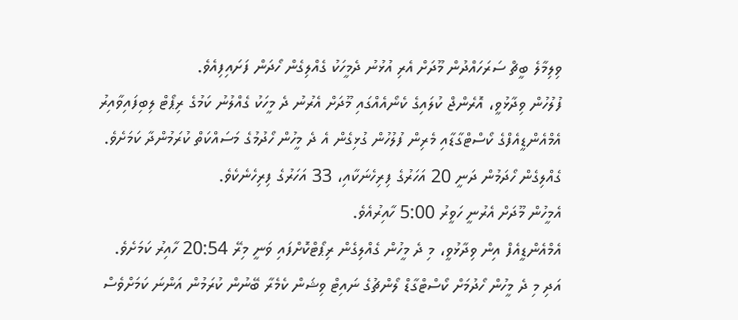ވިލިމާލެ ބީޗް ސަރަހައްދުން މޫދަށް އެރި އުޅުނު ދެމީހަކު ގެއްލިގެން ހޯދަން ފަށައިފިއެވެ.
ފުލުހުން ވިދާޅުވީ، އޮރެންޖް ކުލައިގެ ކެނޯއެއްގައި މޫދަށް އެރުނު ދެ މީހަކު ގެއްލުނު ކަމުގެ ރިޕޯޓް ލިބިފައިވާއިރު އެމްއެންޑީއެފްގެ ކޯސްޓްގާޑާއި މެރިން ފުލުހުން ގުޅިގެން އެ ދެ މީހުން ހޯދުމުގެ މަސައްކަތް ކުރަމުންދާ ކަމަށެވެ.
ގެއްލިގެން ހޯދަމުން ދަނީ 20 އަހަރުގެ ފިރިހެނަކާއި، 33 އަހަރުގެ ފިރިހެނެކެވެ.
އެމީހުން މޫދަށް އެރުނީ ހަވީރު 5:00 ހާއިރުއެވެ.
އެމްއެންޑީއެފް އިން ވިދާޅުވީ، މި ދެ މީހުން ގެއްލިގެން ރިޕޯޓްކޮށްފައި ވަނީ މިރޭ 20:54 ހާއިރު ކަމަށެވެ.
އަދި މި ދެ މީހުން ހޯދުމަށް ކޯސްޓްގާޑް ލޯންޗުގެ ނައިޓް ވިޝަން ކެމެރާ ބޭނުން ކުރަމުން އަންނަ ކަމަށްވެސް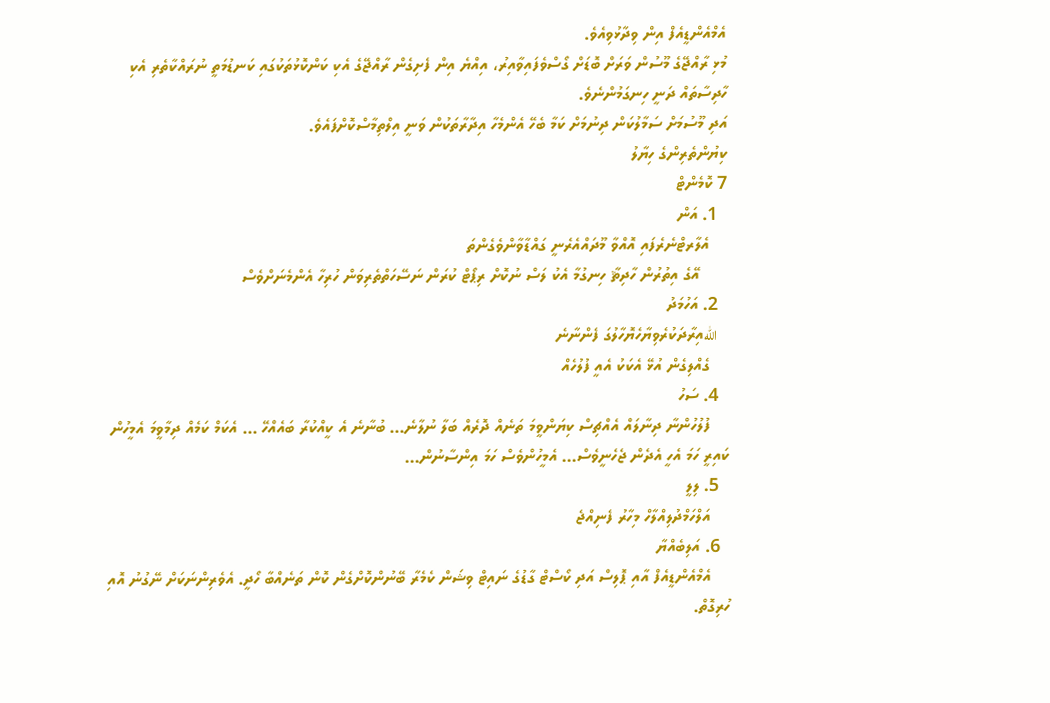އެމްއެންޑީއެފް އިން ވިދާޅުވިއެވެ.
މުޅި ރާއްޖޭގެ މޫސުން ވަރަށް ބޮޑަށް ގޯސްވެފައިވާއިރު، އިއްޔެ އިން ފެށިގެން ރާއްޖޭގެ އެކި ކަންކޮޅުތަކުގައި ކަނޑުމަތީ ނުރައްކާތެރި އެކި ހާދިސާތައް ދަނީ ހިނގަމުންނެވެ.
އަދި މޫސުމަށް ސަމާލުކަން ދިނުމަށް ކަމާ ބެހޭ އެންމެހާ އިދާރާތަކުން ވަނީ އިލްތިމާސްކޮށްފައެވެ.
ކިޔުންތެރިންގެ ހިޔާލު
7 ކޮމެންޓް
  1. އަން
    އެލާރޓްނެރެފައި އޮއްވާ މޫދައްއެރެނީ ގައްޑާވާންވެގެންތަ
      އޭގެ އިތުރުން ހާދިޘާ ހިނގުމާ އެކު ލަސް ނުކޮށް ރިޕޯޓް ކުރަން ނަސޭހަތްތެރިވަން ހުރިހާ އެންމެނަށްވެސް
  2. އަހުމަދު
    اللهއިރާދަކުރެވިޔާހެޔޮހާލުގަ ފެންނާނެ
    ގެއްލިގެން އުޅޭ އެކަކު އެއީ ފުލުހެއް
  4. ސަހު
    ފުލުހުންނާ ދިނާލައް އެއްޗިސް ކިޔަންވީމަ ތަނެއް ދޮރެއް ބަލާ ނުލާނެ... ބުނާނެ އެ ކީއްކުރާ ބައެއްހޭ ... އެކަމް ކަމެއް ދިމާވީމަ އެމީހުން ކައިރީ ހަމަ އެހީ އެދެން ޖެހެނީވެސް... އެމީހުންވެސް ހަމަ އިންސާނުން...
  5. ލިލީ
    އަލްހަމްދުލިއްލާހް މިހާރު ފެނިއްޖެ
  6. އަލިބެއްޔާ
    އެމްއެންޑީއެފް އާއި ޕޮލިސް އަދި ކޯސްޓް ގާޑުގެ ނައިޓް ވިޝަން ކެމެރާ ބޭނުންކޮށްގެން ކޮން ތަނެއްބާ ހޯދީ. އެވެރިންނަކަށް ނޭގުނު އޮއި ހުރިގޮތް.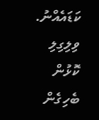ކަޑައެއްނު. ވިލިގިލި ކޮޅުން ބެހިގެން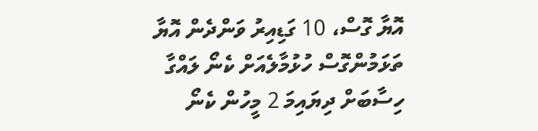އޮޔާ ގޮސް، 10 ގަޑިއިރު ވަންދެން އޮޔާ ތަޅަމުންގޮސް ހުޅުމާލެއަށް ކެނޯ ލައްގާ ހިސާބަށް ދިޔައިމަ 2 މީހުން ކެނޯ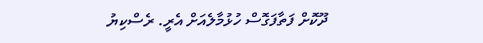ދޫކޮށް ފަތާފަގޮސް ހުޅުމާލެއަށް އެރީ. ރެސްކިޔު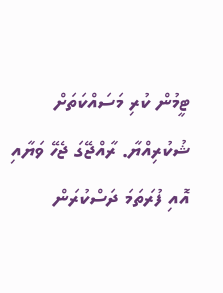ޓީމުން ކުރި މަސައްކަތަށް ޝުކުރިއްޔާ. ރާއްޖޭގަ ޖެހޭ ވަޔާއި އޮއި ފުރަތަމަ ދަސްކުރަން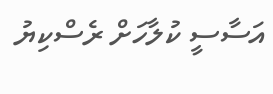އަސާސީ ކުލާހަށް ރެސްކިޔު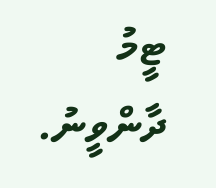ޓީމު ދާންވީނު.